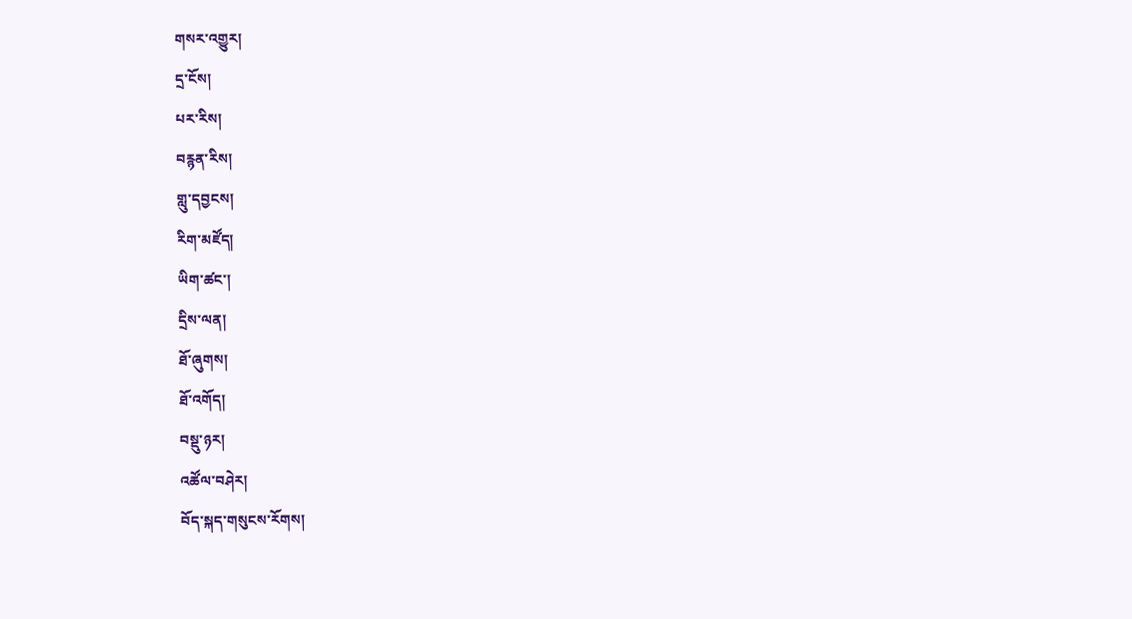གསར་འགྱུར།
དྲ་ངོས།
པར་རིས།
བརྙན་རིས།
གླུ་དབྱངས།
རིག་མཛོད།
ཡིག་ཚང་།
དྲིས་ལན།
ཐོ་ཞུགས།
ཐོ་འགོད།
བསྡུ་ཉར།
འཚོལ་བཤེར།
བོད་སྐད་གསུངས་རོགས།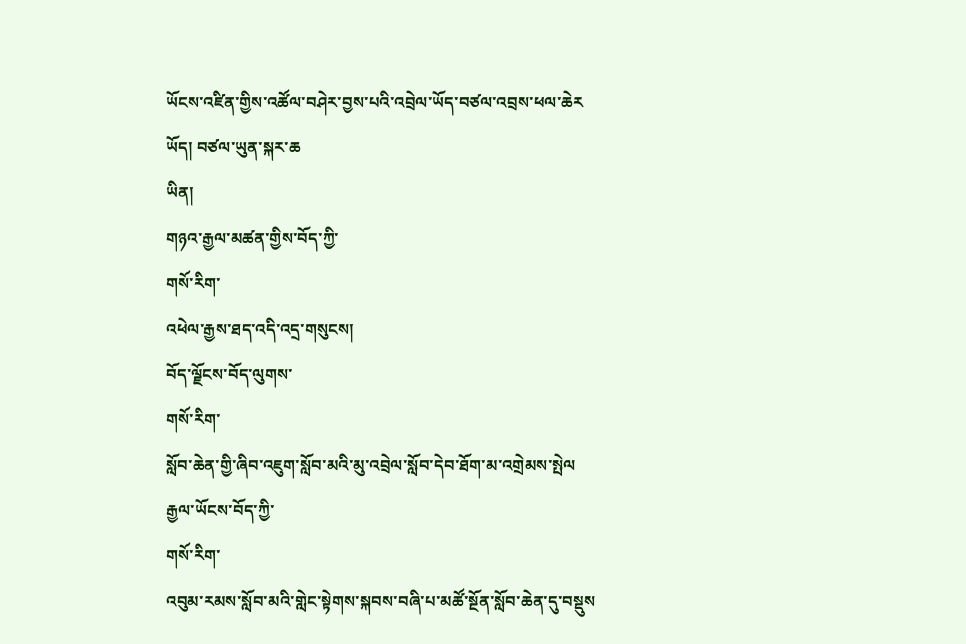ཡོངས་འཛིན་གྱིས་འཚོལ་བཤེར་བྱས་པའི་འབྲེལ་ཡོད་བཙལ་འབྲས་ཕལ་ཆེར
ཡོད། བཙལ་ཡུན་སྐར་ཆ
ཡིན།
གཉའ་རྒྱལ་མཚན་གྱིས་བོད་ཀྱི་
གསོ་རིག་
འཕེལ་རྒྱས་ཐད་འདི་འདྲ་གསུངས།
བོད་ལྗོངས་བོད་ལུགས་
གསོ་རིག་
སློབ་ཆེན་གྱི་ཞིབ་འཇུག་སློབ་མའི་མུ་འབྲེལ་སློབ་དེབ་ཐོག་མ་འགྲེམས་སྤེལ
རྒྱལ་ཡོངས་བོད་ཀྱི་
གསོ་རིག་
འབུམ་རམས་སློབ་མའི་གླེང་སྟེགས་སྐབས་བཞི་པ་མཚོ་སྔོན་སློབ་ཆེན་དུ་བསྡུས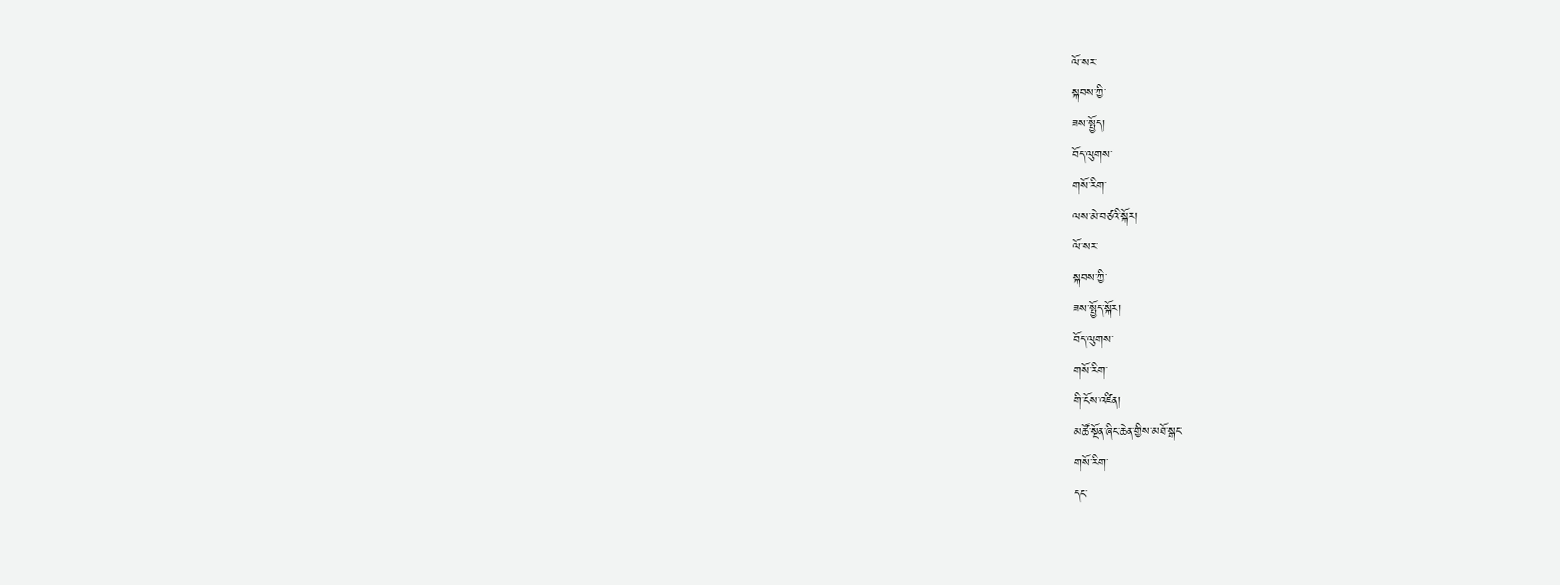ལོ་སར་
སྐབས་ཀྱི་
ཟས་སྤྱོད།
བོད་ལུགས་
གསོ་རིག་
ལས་མེ་བཙའི་སྐོར།
ལོ་སར་
སྐབས་ཀྱི་
ཟས་སྤྱོད་སྐོར།
བོད་ལུགས་
གསོ་རིག་
གི་ངོས་འཛིན།
མཚོ་སྔོན་ཞིང་ཆེན་གྱིས་མཐོ་སྒང་
གསོ་རིག་
དང་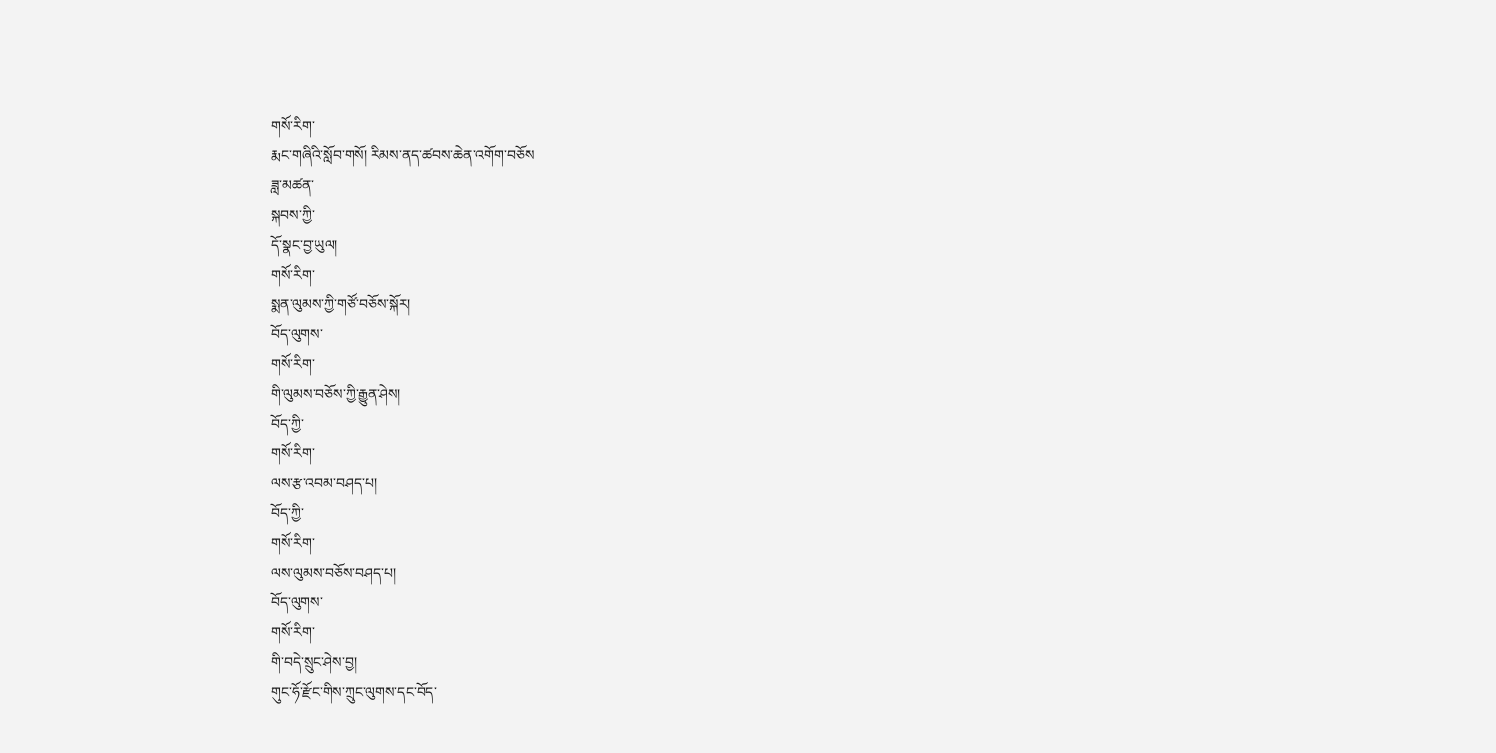གསོ་རིག་
རྨང་གཞིའི་སློབ་གསོ། རིམས་ནད་ཚབས་ཆེན་འགོག་བཅོས
ཟླ་མཚན་
སྐབས་ཀྱི་
དོ་སྣང་བྱ་ཡུལ།
གསོ་རིག་
སྨན་ལུམས་ཀྱི་གཙོ་བཅོས་སྐོར།
བོད་ལུགས་
གསོ་རིག་
གི་ལུམས་བཅོས་ཀྱི་རྒྱུན་ཤེས།
བོད་ཀྱི་
གསོ་རིག་
ལས་རྩ་འབམ་བཤད་པ།
བོད་ཀྱི་
གསོ་རིག་
ལས་ལུམས་བཅོས་བཤད་པ།
བོད་ལུགས་
གསོ་རིག་
གི་བདེ་སྲུང་ཤེས་བྱ།
གུང་ཧོ་རྫོང་གིས་ཀྲུང་ལུགས་དང་བོད་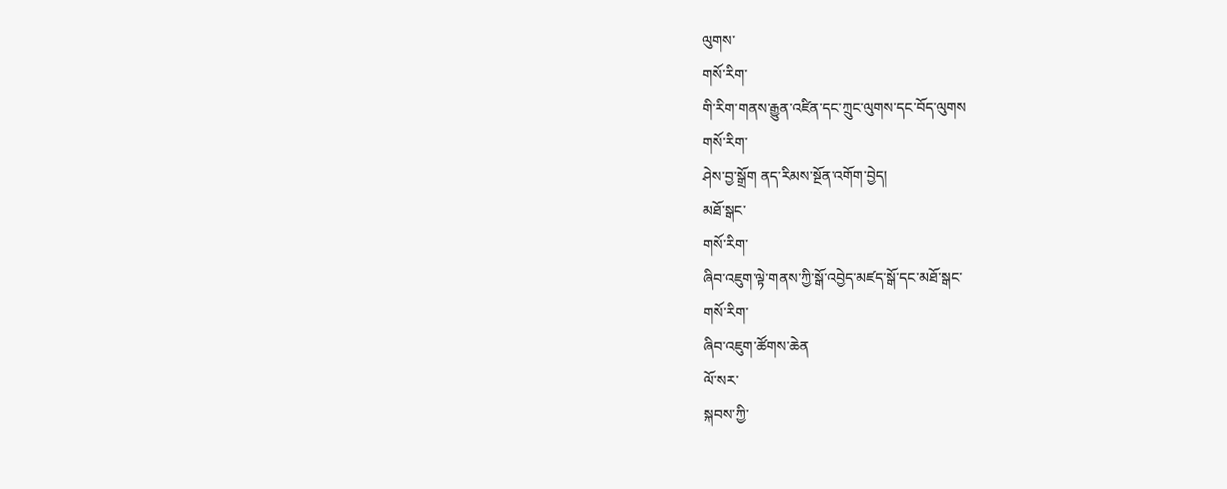ལུགས་
གསོ་རིག་
གི་རིག་གནས་རྒྱུན་འཛིན་དང་ཀྲུང་ལུགས་དང་བོད་ལུགས
གསོ་རིག་
ཤེས་བྱ་སྒྲོག ནད་རིམས་སྔོན་འགོག་བྱེད།
མཐོ་སྒང་
གསོ་རིག་
ཞིབ་འཇུག་ལྟེ་གནས་ཀྱི་སྒོ་འབྱེད་མཛད་སྒོ་དང་མཐོ་སྒང་
གསོ་རིག་
ཞིབ་འཇུག་ཚོགས་ཆེན
ལོ་སར་
སྐབས་ཀྱི་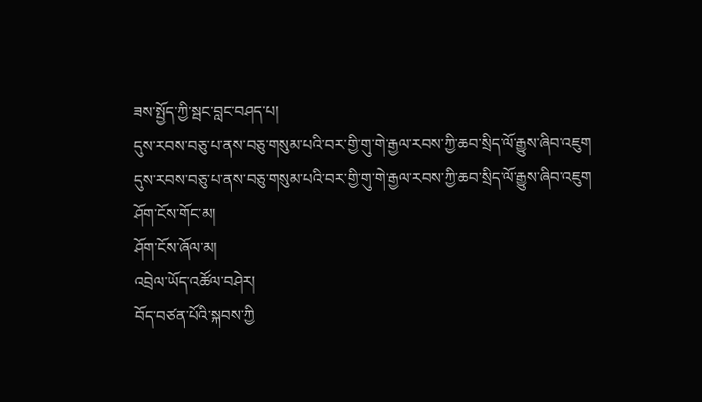ཟས་སྤྱོད་ཀྱི་སྦང་བླང་བཤད་པ།
དུས་རབས་བཅུ་པ་ནས་བཅུ་གསུམ་པའི་བར་གྱི་གུ་གེ་རྒྱལ་རབས་ཀྱི་ཆབ་སྲིད་ལོ་རྒྱུས་ཞིབ་འཇུག
དུས་རབས་བཅུ་པ་ནས་བཅུ་གསུམ་པའི་བར་གྱི་གུ་གེ་རྒྱལ་རབས་ཀྱི་ཆབ་སྲིད་ལོ་རྒྱུས་ཞིབ་འཇུག
ཤོག་ངོས་གོང་མ།
ཤོག་ངོས་ཞོལ་མ།
འབྲེལ་ཡོད་འཚོལ་བཤེར།
བོད་བཙན་པོའི་སྐབས་ཀྱི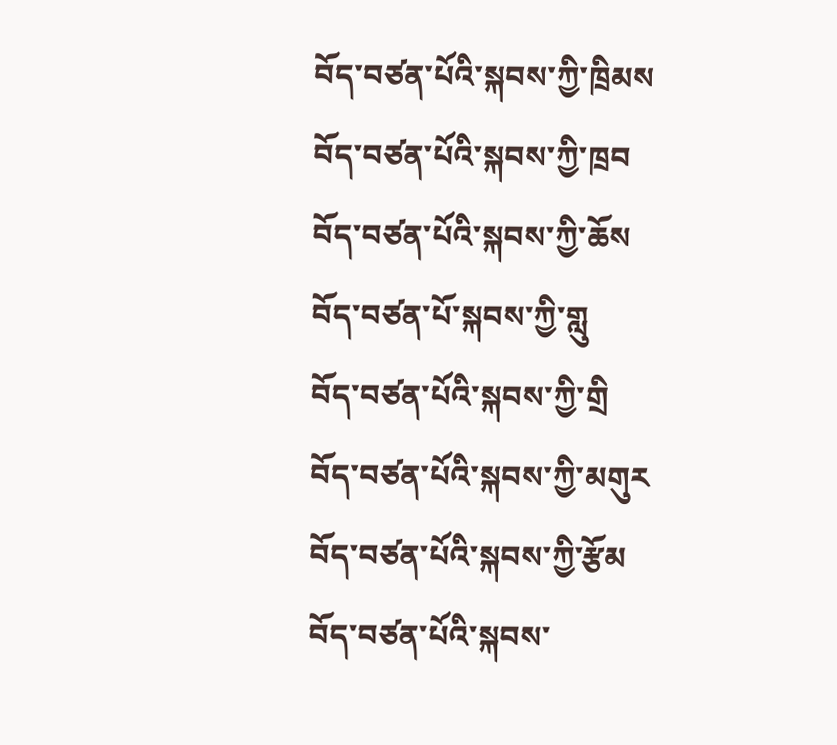བོད་བཙན་པོའི་སྐབས་ཀྱི་ཁྲིམས
བོད་བཙན་པོའི་སྐབས་ཀྱི་ཁྲབ
བོད་བཙན་པོའི་སྐབས་ཀྱི་ཆོས
བོད་བཙན་པོ་སྐབས་ཀྱི་གླུ
བོད་བཙན་པོའི་སྐབས་ཀྱི་གྲི
བོད་བཙན་པོའི་སྐབས་ཀྱི་མགུར
བོད་བཙན་པོའི་སྐབས་ཀྱི་རྩོམ
བོད་བཙན་པོའི་སྐབས་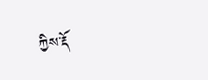ཀྱིས་རྡོ